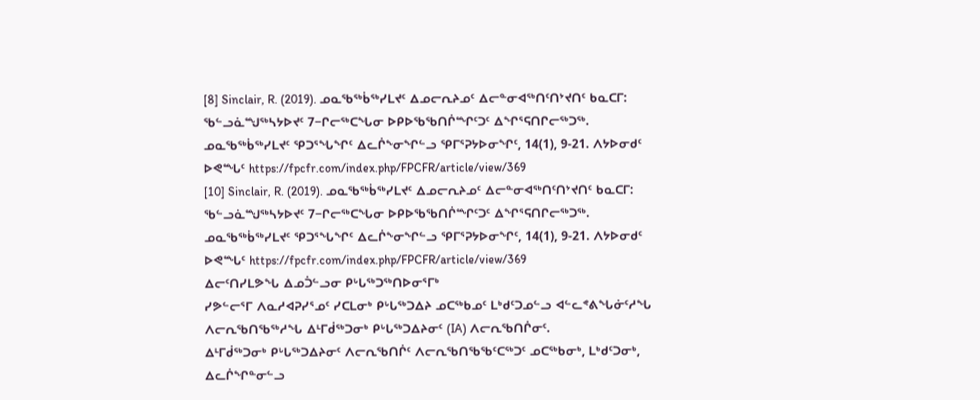[8] Sinclair, R. (2019). ᓄᓇᖃᖅᑳᖅᓯᒪᔪᑦ ᐃᓄᓕᕆᔨᓄᑦ ᐃᓕᓐᓂᐊᖅᑎᑦᑎᔾᔪᑎᑦ ᑲᓇᑕᒥ: ᖃᓪᓗᓈᙳᖅᓴᔭᐅᔪᑦ 7−ᒋᓕᖅᑕᖓᓂ ᐅᑭᐅᖃᖃᑎᒌᙱᑦᑐᑦ ᐃᖏᕐᕋᑎᒋᓕᖅᑐᖅ. ᓄᓇᖃᖅᑳᖅᓯᒪᔪᑦ ᕿᑐᕐᖓᖏᑦ ᐃᓚᒌᖕᓂᖏᓪᓗ ᕿᒥᕐᕈᔭᐅᓂᖏᑦ, 14(1), 9-21. ᐱᔭᐅᓂᑯᑦ ᐅᕙᙵᑦ https://fpcfr.com/index.php/FPCFR/article/view/369
[10] Sinclair, R. (2019). ᓄᓇᖃᖅᑳᖅᓯᒪᔪᑦ ᐃᓄᓕᕆᔨᓄᑦ ᐃᓕᓐᓂᐊᖅᑎᑦᑎᔾᔪᑎᑦ ᑲᓇᑕᒥ: ᖃᓪᓗᓈᙳᖅᓴᔭᐅᔪᑦ 7−ᒋᓕᖅᑕᖓᓂ ᐅᑭᐅᖃᖃᑎᒌᙱᑦᑐᑦ ᐃᖏᕐᕋᑎᒋᓕᖅᑐᖅ. ᓄᓇᖃᖅᑳᖅᓯᒪᔪᑦ ᕿᑐᕐᖓᖏᑦ ᐃᓚᒌᖕᓂᖏᓪᓗ ᕿᒥᕐᕈᔭᐅᓂᖏᑦ, 14(1), 9-21. ᐱᔭᐅᓂᑯᑦ ᐅᕙᙵᑦ https://fpcfr.com/index.php/FPCFR/article/view/369
ᐃᓕᑦᑎᓯᒪᕗᖓ ᐃᓄᑑᓪᓗᓂ ᑭᒡᒐᖅᑐᖅᑎᐅᓂᕐᒥᒃ
ᓯᕗᓪᓕᕐᒥ ᐱᓇᓱᐊᕈᓯᕐᓄᑦ ᓯᑕᒪᓂᒃ ᑭᒡᒐᖅᑐᐃᔨ ᓄᑕᖅᑲᓄᑦ ᒪᒃᑯᑦᑐᓄᓪᓗ ᐊᓪᓚᕝᕕᖓᓃᑦᓱᖓ ᐱᓕᕆᖃᑎᖃᖅᓱᖓ ᐃᒻᒥᑰᖅᑐᓂᒃ ᑭᒡᒐᖅᑐᐃᔨᓂᑦ (IA) ᐱᓕᕆᖃᑎᒌᓂᑦ.
ᐃᒻᒥᑰᖅᑐᓂᒃ ᑭᒡᒐᖅᑐᐃᔨᓂᑦ ᐱᓕᕆᖃᑎᒌᑦ ᐱᓕᕆᖃᑎᖃᖃᑦᑕᖅᑐᑦ ᓄᑕᖅᑲᓂᒃ, ᒪᒃᑯᑦᑐᓂᒃ, ᐃᓚᒌᖏᓐᓂᓪᓗ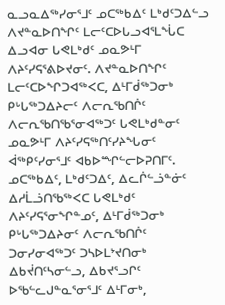ᓇᓗᓇᐃᖅᓯᓂᕐᒧᑦ ᓄᑕᖅᑲᐃᑦ ᒪᒃᑯᑦᑐᐃᓪᓗ ᐱᔪᓐᓇᐅᑎᖏᑦ ᒪᓕᑦᑕᐅᒐᓗᐊᕐᒪᖔᑕ ᐃᓗᐊᓂ ᒐᕙᒪᒃᑯᑦ ᓄᓇᕗᒻᒥ ᐱᔨᑦᓯᕋᕐᕕᐅᔪᓂᑦ. ᐱᔪᓐᓇᐅᑎᖏᑦ ᒪᓕᑦᑕᐅᖏᑐᐊᖅᐸᑕ, ᐃᒻᒥᑰᖅᑐᓂᒃ ᑭᒡᒐᖅᑐᐃᔨᓕᑦ ᐱᓕᕆᖃᑎᒌᑦ ᐱᓕᕆᖃᑎᖃᕐᓂᐊᖅᑐᑦ ᒐᕙᒪᒃᑯᓐᓂᑦ ᓄᓇᕗᒻᒥ ᐱᔨᑦᓯᕋᖅᑎᑦᓯᔨᖓᓂᑦ ᐋᖅᑭᑦᓯᓂᕐᒧᑦ ᐊᑲᐅᙱᓪᓕᐅᕈᑎᒥᑦ. ᓄᑕᖅᑲᐃᑦ, ᒪᒃᑯᑦᑐᐃᑦ, ᐃᓚᒌᓪᓘᓐᓃᑦ ᐃᓱᒫᓘᑎᖃᖅᐸᑕ ᒐᕙᒪᒃᑯᑦ ᐱᔨᑦᓯᕋᕐᓂᖏᓐᓄᑦ, ᐃᒻᒥᑰᖅᑐᓂᒃ ᑭᒡᒐᖅᑐᐃᔨᓂᑦ ᐱᓕᕆᖃᑎᒌᑦ ᑐᓂᓯᓂᐊᖅᑐᑦ ᑐᓴᐅᒪᔾᔪᑎᓂᒃ ᐃᑲᔫᑎᑦᓴᓂᓪᓗ, ᐃᑲᔪᕐᓗᒋᑦ ᐅᖃᓪᓚᒍᓐᓇᕐᓂᕐᒧᑦ ᐃᒻᒥᓂᒃ,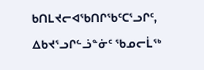ᑲᑎᒪᔪᓕᐊᖃᑎᒋᖃᑦᑕᕐᓗᒋᑦ, ᐃᑲᔪᕐᓗᒋᓪᓘᓐᓃᑦ ᖃᓄᓕᒫᖅ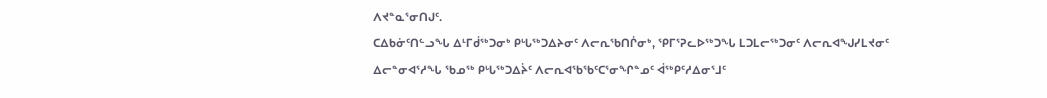ᐱᔪᓐᓇᕐᓂᑎᒍᑦ.
ᑕᐃᑲᓃᑦᑎᓪᓗᖓ ᐃᒻᒥᑰᖅᑐᓂᒃ ᑭᒡᒐᖅᑐᐃᔨᓂᑦ ᐱᓕᕆᖃᑎᒌᓂᒃ, ᕿᒥᕐᕈᓚᐅᖅᑐᖓ ᒪᑐᒪᓕᖅᑐᓂᑦ ᐱᓕᕆᐊᖑᓯᒪᔪᓂᑦ ᐃᓕᓐᓂᐊᕐᓱᖓ ᖃᓄᖅ ᑭᒡᒐᖅᑐᐃᔩᑦ ᐱᓕᕆᐊᖃᖃᑦᑕᕐᓂᖏᓐᓄᑦ ᐋᖅᑭᑦᓱᐃᓂᕐᒧᑦ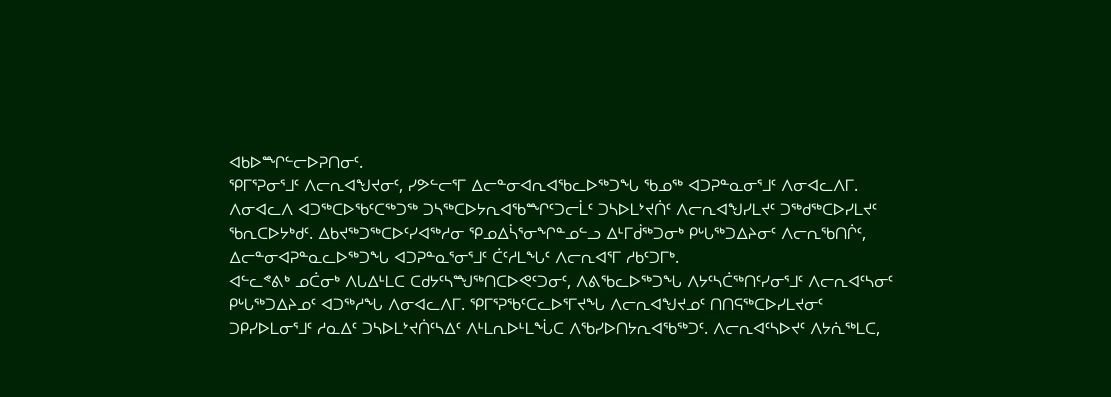ᐊᑲᐅᙱᓪᓕᐅᕈᑎᓂᑦ.
ᕿᒥᕐᕈᓂᕐᒧᑦ ᐱᓕᕆᐊᖑᔪᓂᑦ, ᓯᕗᓪᓕᕐᒥ ᐃᓕᓐᓂᐊᕆᐊᖃᓚᐅᖅᑐᖓ ᖃᓄᖅ ᐊᑐᕈᓐᓇᓂᕐᒧᑦ ᐱᓂᐊᓚᐱᒥ. ᐱᓂᐊᓚᐱ ᐊᑐᖅᑕᐅᖃᑦᑕᖅᑐᖅ ᑐᓴᖅᑕᐅᔭᕆᐊᖃᙱᑦᑐᓕᒫᑦ ᑐᓴᐅᒪᔾᔪᑏᑦ ᐱᓕᕆᐊᖑᓯᒪᔪᑦ ᑐᖅᑯᖅᑕᐅᓯᒪᔪᑦ ᖃᕆᑕᐅᔭᒃᑯᑦ. ᐃᑲᔪᖅᑐᖅᑕᐅᑦᓯᐊᖅᓱᓂ ᕿᓄᐃᓵᕐᓂᖏᓐᓄᓪᓗ ᐃᒻᒥᑰᖅᑐᓂᒃ ᑭᒡᒐᖅᑐᐃᔨᓂᑦ ᐱᓕᕆᖃᑎᒌᑦ, ᐃᓕᓐᓂᐊᕈᓐᓇᓚᐅᖅᑐᖓ ᐊᑐᕈᓐᓇᕐᓂᕐᒧᑦ ᑖᑦᓱᒪᖓᑦ ᐱᓕᕆᐊᕐᒥ ᓱᑲᑦᑐᒥᒃ.
ᐊᓪᓚᕝᕕᒃ ᓄᑖᓂᒃ ᐱᒐᐃᒻᒪᑕ ᑕᑯᔭᑦᓴᙳᖅᑎᑕᐅᕙᑦᑐᓂᑦ, ᐱᕕᖃᓚᐅᖅᑐᖓ ᐱᔭᑦᓴᑖᖅᑎᑦᓯᓂᕐᒧᑦ ᐱᓕᕆᐊᑦᓴᓂᑦ ᑭᒡᒐᖅᑐᐃᔨᓄᑦ ᐊᑐᖅᓱᖓ ᐱᓂᐊᓚᐱᒥ. ᕿᒥᕐᕈᖃᑦᑕᓚᐅᕐᒥᔪᖓ ᐱᓕᕆᐊᖑᔪᓄᑦ ᑎᑎᕋᖅᑕᐅᓯᒪᔪᓂᑦ ᑐᑭᓯᐅᒪᓂᕐᒧᑦ ᓱᓇᐃᑦ ᑐᓴᐅᒪᔾᔪᑏᑦᓴᐃᑦ ᐱᒻᒪᕆᐅᒻᒪᖔᑕ ᐱᖃᓯᐅᑎᔭᕆᐊᖃᖅᑐᑦ. ᐱᓕᕆᐊᑦᓴᐅᔪᑦ ᐱᔭᕇᖅᒪᑕ,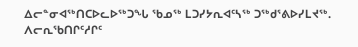ᐃᓕᓐᓂᐊᖅᑎᑕᐅᓚᐅᖅᑐᖓ ᖃᓄᖅ ᒪᑐᓯᔭᕆᐊᑦᓴᖅ ᑐᖅᑯᕐᕕᐅᓯᒪᔪᖅ.
ᐱᓕᕆᖃᑎᒋᑦᓱᒋᑦ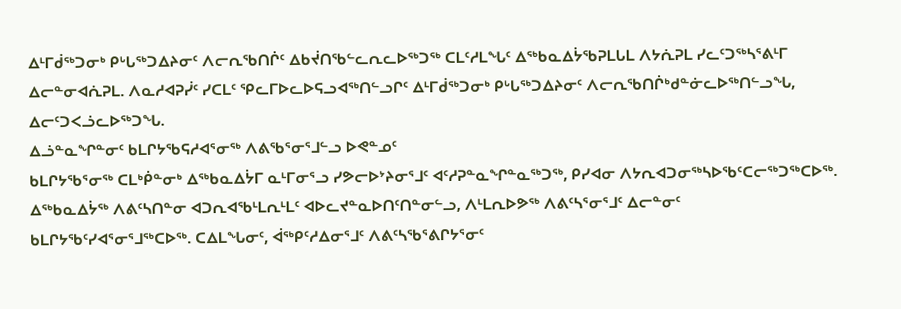ᐃᒻᒥᑰᖅᑐᓂᒃ ᑭᒡᒐᖅᑐᐃᔨᓂᑦ ᐱᓕᕆᖃᑎᒌᑦ ᐃᑲᔫᑎᖃᓪᓚᕆᓚᐅᖅᑐᖅ ᑕᒪᑦᓱᒪᖓᑦ ᐃᖅᑲᓇᐃᔮᖃᕈᒪᒐᒪ ᐱᔭᕇᕈᒪ ᓯᓚᑦᑐᖅᓴᕐᕕᒻᒥ ᐃᓕᓐᓂᐊᕇᕈᒪ. ᐱᓇᓱᐊᕈᓰᑦ ᓯᑕᒪᑦ ᕿᓚᒥᐅᓚᐅᕋᓗᐊᖅᑎᓪᓗᒋᑦ ᐃᒻᒥᑰᖅᑐᓂᒃ ᑭᒡᒐᖅᑐᐃᔨᓂᑦ ᐱᓕᕆᖃᑎᒌᒃᑯᓐᓃᓚᐅᖅᑎᓪᓗᖓ, ᐃᓕᑦᑐᐸᓘᓚᐅᖅᑐᖓ.
ᐃᓘᓐᓇᖏᓐᓂᑦ ᑲᒪᒋᔭᖃᕋᓱᐊᕐᓂᖅ ᐱᕕᖃᕐᓂᕐᒧᓪᓗ ᐅᕙᓐᓄᑦ
ᑲᒪᒋᔭᖃᕐᓂᖅ ᑕᒪᒃᑮᓐᓂᒃ ᐃᖅᑲᓇᐃᔮᒥ ᓇᒻᒥᓂᕐᓗ ᓯᕗᓕᐅᔾᔨᓂᕐᒧᑦ ᐊᑦᓱᕈᓐᓇᖏᓐᓇᖅᑐᖅ, ᑭᓯᐊᓂ ᐱᔭᕆᐊᑐᓂᖅᓴᐅᖃᑦᑕᓕᖅᑐᖅᑕᐅᖅ. ᐃᖅᑲᓇᐃᔮᖅ ᐱᕕᑦᓴᑎᓐᓂ ᐊᑐᕆᐊᖃᒻᒪᕆᒻᒪᑦ ᐊᐅᓚᔪᓐᓇᐅᑎᑦᑎᓐᓂᓪᓗ, ᐱᒻᒪᕆᐅᕗᖅ ᐱᕕᑦᓴᕐᓂᕐᒧᑦ ᐃᓕᓐᓂᑦ ᑲᒪᒋᔭᖃᑦᓯᐊᕐᓂᕐᒧᖅᑕᐅᖅ. ᑕᐃᒪᖓᓂᑦ, ᐋᖅᑭᑦᓱᐃᓂᕐᒧᑦ ᐱᕕᑦᓴᖃᕐᕕᒋᔭᕐᓂᑦ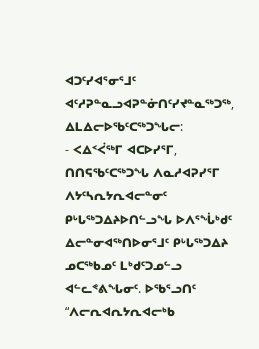ᐊᑐᑦᓯᐊᕐᓂᕐᒧᑦ ᐊᑦᓱᕈᓐᓇᓗᐊᕈᓐᓃᑎᑦᓯᔪᓐᓇᖅᑐᖅ, ᐃᒪᐃᓕᐅᖃᑦᑕᖅᑐᖓᓕ:
- ᐸᐃᑉᐹᖅᒥ ᐊᑕᐅᓯᕐᒥ, ᑎᑎᕋᖃᑦᑕᖅᑐᖓ ᐱᓇᓱᐊᕈᓯᕐᒥ ᐱᔭᑦᓴᕆᔭᕆᐊᓕᓐᓂᑦ ᑭᒡᒐᖅᑐᐃᔨᐅᑎᓪᓗᖓ ᐅᐱᕐᖔᒃᑯᑦ ᐃᓕᓐᓂᐊᖅᑎᐅᓂᕐᒧᑦ ᑭᒡᒐᖅᑐᐃᔨ ᓄᑕᖅᑲᓄᑦ ᒪᒃᑯᑦᑐᓄᓪᓗ ᐊᓪᓚᕝᕕᖓᓂᑦ. ᐅᖃᕐᓗᑎᑦ “ᐱᓕᕆᐊᕆᔭᕆᐊᓕᒃᑲ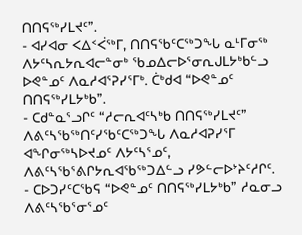ᑎᑎᕋᖅᓯᒪᔪᑦ”.
- ᐊᓯᐊᓂ ᐸᐃᑉᐹᖅᒥ, ᑎᑎᕋᖃᑦᑕᖅᑐᖓ ᓇᒻᒥᓂᖅ ᐱᔭᑦᓴᕆᔭᕆᐊᓕᓐᓂᒃ ᖃᓄᐃᓕᐅᕐᓂᕆᒍᒪᔭᒃᑲᓪᓗ ᐅᕙᓐᓄᑦ ᐱᓇᓱᐊᕐᕈᓯᕐᒥᒃ. ᑖᒃᑯᐊ “ᐅᕙᓐᓄᑦ ᑎᑎᕋᖅᓯᒪᔭᒃᑲ”.
- ᑕᑯᓐᓇᕐᓗᒋᑦ “ᓱᓕᕆᐊᑦᓴᒃᑲ ᑎᑎᕋᖅᓯᒪᔪᑦ” ᐱᕕᑦᓴᖃᖅᑎᑦᓯᖃᑦᑕᖅᑐᖓ ᐱᓇᓱᐊᕈᓯᕐᒥ ᐊᖏᓂᖅᓴᐅᔪᓄᑦ ᐱᔭᑦᓴᕐᓄᑦ, ᐱᕕᑦᓴᖃᕐᕕᒋᔭᕆᐊᖃᖅᑐᐃᓪᓗ ᓯᕗᓪᓕᐅᔾᔨᑦᓱᒋᑦ.
- ᑕᐅᑐᓯᑦᑕᖃᕋ “ᐅᕙᓐᓄᑦ ᑎᑎᕋᖅᓯᒪᔭᒃᑲ” ᓱᓇᓂᓗ ᐱᕕᑦᓴᖃᕐᓂᕐᓄᑦ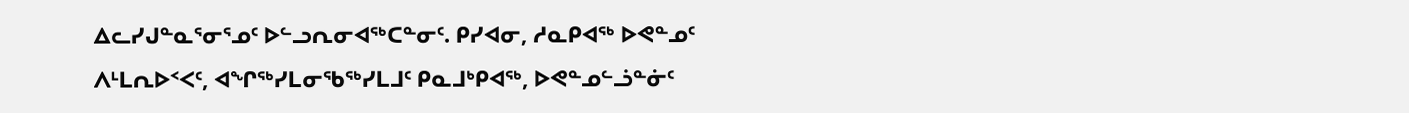ᐃᓚᓯᒍᓐᓇᕐᓂᕐᓄᑦ ᐅᓪᓗᕆᓂᐊᖅᑕᓐᓂᑦ. ᑭᓯᐊᓂ, ᓱᓇᑭᐊᖅ ᐅᕙᓐᓄᑦ ᐱᒻᒪᕆᐅᑉᐸᑦ, ᐊᖏᖅᓯᒪᓂᖃᖅᓯᒪᒧᑦ ᑭᓇᒧᒃᑭᐊᖅ, ᐅᕙᓐᓄᓪᓘᓐᓃᑦ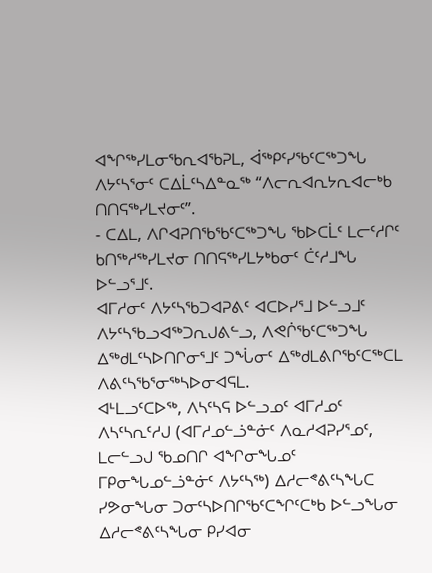ᐊᖏᖅᓯᒪᓂᖃᕆᐊᖃᕈᒪ, ᐋᖅᑭᑦᓯᖃᑦᑕᖅᑐᖓ ᐱᔭᑦᓴᕐᓂᑦ ᑕᐃᒫᑦᓴᐃᓐᓇᖅ “ᐱᓕᕆᐊᕆᔭᕆᐊᓕᒃᑲ ᑎᑎᕋᖅᓯᒪᔪᓂᑦ”.
- ᑕᐃᒪ, ᐱᒋᐊᕈᑎᖃᖃᑦᑕᖅᑐᖓ ᖃᐅᑕᒫᑦ ᒪᓕᑦᓱᒋᑦ ᑲᑎᖅᓱᖅᓯᒪᔪᓂ ᑎᑎᕋᖅᓯᒪᔭᒃᑲᓂᑦ ᑖᑦᓱᒧᖓ ᐅᓪᓗᕐᒧᑦ.
ᐊᒥᓱᓂᑦ ᐱᔭᑦᓴᖃᑐᐊᕈᕕᑦ ᐊᑕᐅᓯᕐᒧ ᐅᓪᓗᒧᑦ ᐱᔭᑦᓴᖃᓗᐊᖅᑐᕆᒍᕕᓪᓗ, ᐱᕙᒌᖃᑦᑕᖅᑐᖓ ᐃᖅᑯᒪᑦᓴᐅᑎᒋᓂᕐᒧᑦ ᑐᖔᓂᑦ ᐃᖅᑯᒪᕕᒋᖃᑦᑕᖅᑕᒪ ᐱᕕᑦᓴᖃᕐᓂᖅᓴᐅᓂᐊᕋᒪ.
ᐊᒻᒪᓗᑦᑕᐅᖅ, ᐱᓴᑦᓴᕋ ᐅᓪᓗᓄᑦ ᐊᒥᓱᓄᑦ ᐱᓴᑦᓴᕆᑦᓱᒍ (ᐊᒥᓱᓄᓪᓘᓐᓃᑦ ᐱᓇᓱᐊᕈᓯᕐᓄᑦ, ᒪᓕᓪᓗᒍ ᖃᓄᑎᒋ ᐊᖏᓂᖓᓄᑦ ᒥᑭᓂᖓᓄᓪᓘᓐᓃᑦ ᐱᔭᑦᓴᖅ) ᐃᓱᓕᕝᕕᑦᓴᖓᑕ ᓯᕗᓂᖓᓂ ᑐᓂᑦᓴᐅᑎᒋᖃᑦᑕᖏᑦᑕᒃᑲ ᐅᓪᓗᖓᓂ ᐃᓱᓕᕝᕕᑦᓴᖓᓂ ᑭᓯᐊᓂ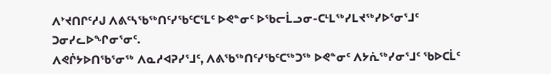ᐱᔾᔪᑎᒋᑦᓱᒍ ᐱᕕᑦᓴᖃᖅᑎᑦᓯᖃᑦᑕᕐᒪᑦ ᐅᕙᓐᓂᑦ ᐅᖃᓕᒫᓗᓂ-ᑕᒻᒪᖅᓯᒪᔪᖅᓯᐅᕐᓂᕐᒧᑦ ᑐᓂᓯᓚᐅᖏᓂᕐᓂᑦ.
ᐱᕙᒌᔭᐅᑎᖃᕐᓂᖅ ᐱᓇᓱᐊᕈᓯᕐᒧᑦ, ᐱᕕᖃᖅᑎᑦᓯᖃᑦᑕᖅᑐᖅ ᐅᕙᓐᓂᑦ ᐱᔭᕇᖅᓯᓂᕐᒧᑦ ᖃᐅᑕᒫᑦ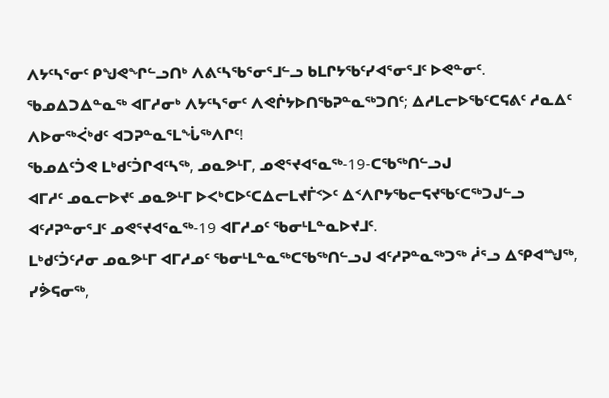ᐱᔭᑦᓴᕐᓂᑦ ᑭᖑᕙᖏᓪᓗᑎᒃ ᐱᕕᑦᓴᖃᕐᓂᕐᒧᓪᓗ ᑲᒪᒋᔭᖃᑦᓯᐊᕐᓂᕐᒧᑦ ᐅᕙᓐᓂᑦ.
ᖃᓄᐃᑐᐃᓐᓇᖅ ᐊᒥᓱᓂᒃ ᐱᔭᑦᓴᕐᓂᑦ ᐱᕙᒌᔭᐅᑎᖃᕈᓐᓇᖅᑐᑎᑦ; ᐃᓱᒪᓕᐅᖃᑦᑕᕋᕕᑦ ᓱᓇᐃᑦ ᐱᐅᓂᖅᐹᒃᑯᑦ ᐊᑐᕈᓐᓇᕐᒪᖔᖅᐱᒋᑦ!
ᖃᓄᐃᑦᑑᕙ ᒪᒃᑯᑦᑑᒋᐊᑦᓴᖅ, ᓄᓇᕗᒻᒥ, ᓄᕙᕐᔪᐊᕐᓇᖅ-19-ᑕᖃᖅᑎᓪᓗᒍ
ᐊᒥᓱᑦ ᓄᓇᓕᐅᔪᑦ ᓄᓇᕗᒻᒥ ᐅᐸᒃᑕᐅᑦᑕᐃᓕᒪᔪᒦᑉᐳᑦ ᐃᑉᐱᒋᔭᖃᓕᕋᔪᖃᑦᑕᖅᑐᒍᓪᓗ ᐊᑦᓱᕈᓐᓂᕐᒧᑦ ᓄᕙᕐᔪᐊᕐᓇᖅ-19 ᐊᒥᓱᓄᑦ ᖃᓂᒻᒪᓐᓇᐅᔪᒧᑦ.
ᒪᒃᑯᑦᑑᑦᓱᓂ ᓄᓇᕗᒻᒥ ᐊᒥᓱᓄᑦ ᖃᓂᒻᒪᓐᓇᖅᑕᖃᖅᑎᓪᓗᒍ ᐊᑦᓱᕈᓐᓇᖅᑐᖅ ᓲᕐᓗ ᐃᕿᐊᙳᖅ, ᓯᕘᕋᓂᖅ,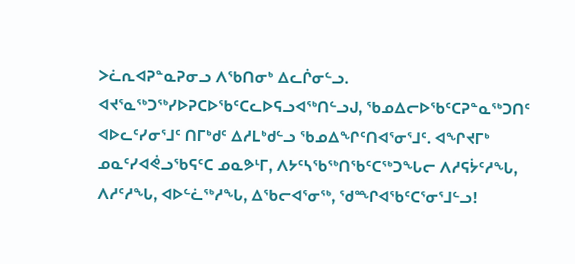ᐳᓛᕆᐊᕈᓐᓇᕈᓂᓗ ᐱᖃᑎᓂᒃ ᐃᓚᒌᓂᓪᓗ.
ᐊᔪᕐᓇᖅᑐᖅᓯᐅᕈᑕᐅᖃᑦᑕᓚᐅᕋᓗᐊᖅᑎᓪᓗᒍ, ᖃᓄᐃᓕᐅᖃᑦᑕᕈᓐᓇᖅᑐᑎᑦ ᐊᐅᓚᑦᓯᓂᕐᒧᑦ ᑎᒥᒃᑯᑦ ᐃᓱᒪᒃᑯᓪᓗ ᖃᓄᐃᖏᑦᑎᐊᕐᓂᕐᒧᑦ. ᐊᖏᔪᒥᒃ ᓄᓇᑦᓯᐊᕚᓗᖃᕋᑦᑕ ᓄᓇᕗᒻᒥ, ᐱᔭᑦᓴᖃᖅᑎᖃᑦᑕᖅᑐᖓᓕ ᐱᓱᕋᔮᑦᓱᖓ, ᐱᓱᑦᓱᖓ, ᐊᐅᓪᓛᖅᓱᖓ, ᐃᖃᓕᐊᕐᓂᖅ, ᖁᙱᐊᖃᑦᑕᕐᓂᕐᒧᓪᓗ!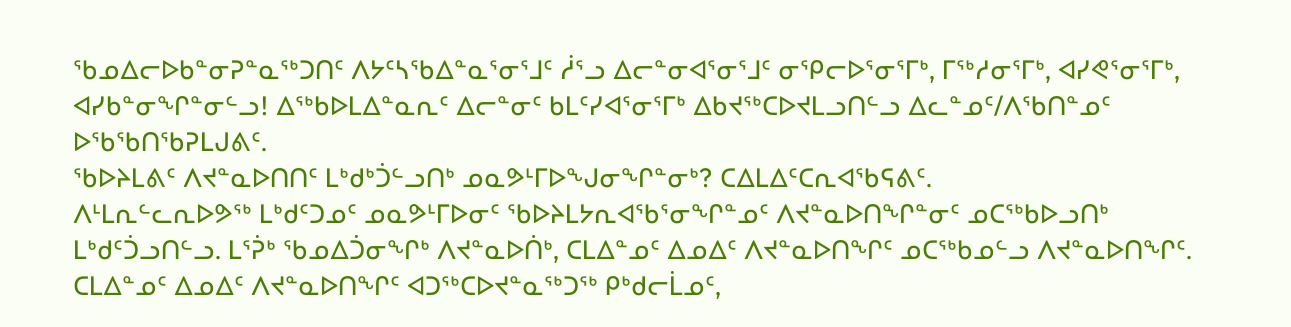ᖃᓄᐃᓕᐅᑲᓐᓂᕈᓐᓇᖅᑐᑎᑦ ᐱᔭᑦᓴᖃᐃᓐᓇᕐᓂᕐᒧᑦ ᓲᕐᓗ ᐃᓕᓐᓂᐊᕐᓂᕐᒧᑦ ᓂᕿᓕᐅᕐᓂᕐᒥᒃ, ᒥᖅᓱᓂᕐᒥᒃ, ᐊᓯᕙᕐᓂᕐᒥᒃ, ᐊᓯᑲᓐᓂᖏᓐᓂᓪᓗ! ᐃᖅᑲᐅᒪᐃᓐᓇᕆᑦ ᐃᓕᓐᓂᑦ ᑲᒪᑦᓯᐊᕐᓂᕐᒥᒃ ᐃᑲᔪᖅᑕᐅᔪᒪᓗᑎᓪᓗ ᐃᓚᓐᓄᑦ/ᐱᖃᑎᓐᓄᑦ ᐅᖃᖃᑎᖃᕈᒪᒍᕕᑦ.
ᖃᐅᔨᒪᕕᑦ ᐱᔪᓐᓇᐅᑎᑎᑦ ᒪᒃᑯᒃᑑᓪᓗᑎᒃ ᓄᓇᕗᒻᒥᐅᖑᓂᖏᓐᓂᒃ? ᑕᐃᒪᐃᑦᑕᕆᐊᖃᕋᕕᑦ.
ᐱᒻᒪᕆᓪᓚᕆᐅᕗᖅ ᒪᒃᑯᑦᑐᓄᑦ ᓄᓇᕗᒻᒥᐅᓂᑦ ᖃᐅᔨᒪᔭᕆᐊᖃᕐᓂᖏᓐᓄᑦ ᐱᔪᓐᓇᐅᑎᖏᓐᓂᑦ ᓄᑕᖅᑲᐅᓗᑎᒃ ᒪᒃᑯᑦᑑᓗᑎᓪᓗ. ᒪᕐᕉᒃ ᖃᓄᐃᑑᓂᖏᒃ ᐱᔪᓐᓇᐅᑏᒃ, ᑕᒪᐃᓐᓄᑦ ᐃᓄᐃᑦ ᐱᔪᓐᓇᐅᑎᖏᑦ ᓄᑕᖅᑲᓄᓪᓗ ᐱᔪᓐᓇᐅᑎᖏᑦ.
ᑕᒪᐃᓐᓄᑦ ᐃᓄᐃᑦ ᐱᔪᓐᓇᐅᑎᖏᑦ ᐊᑐᖅᑕᐅᔪᓐᓇᖅᑐᖅ ᑭᒃᑯᓕᒫᓄᑦ,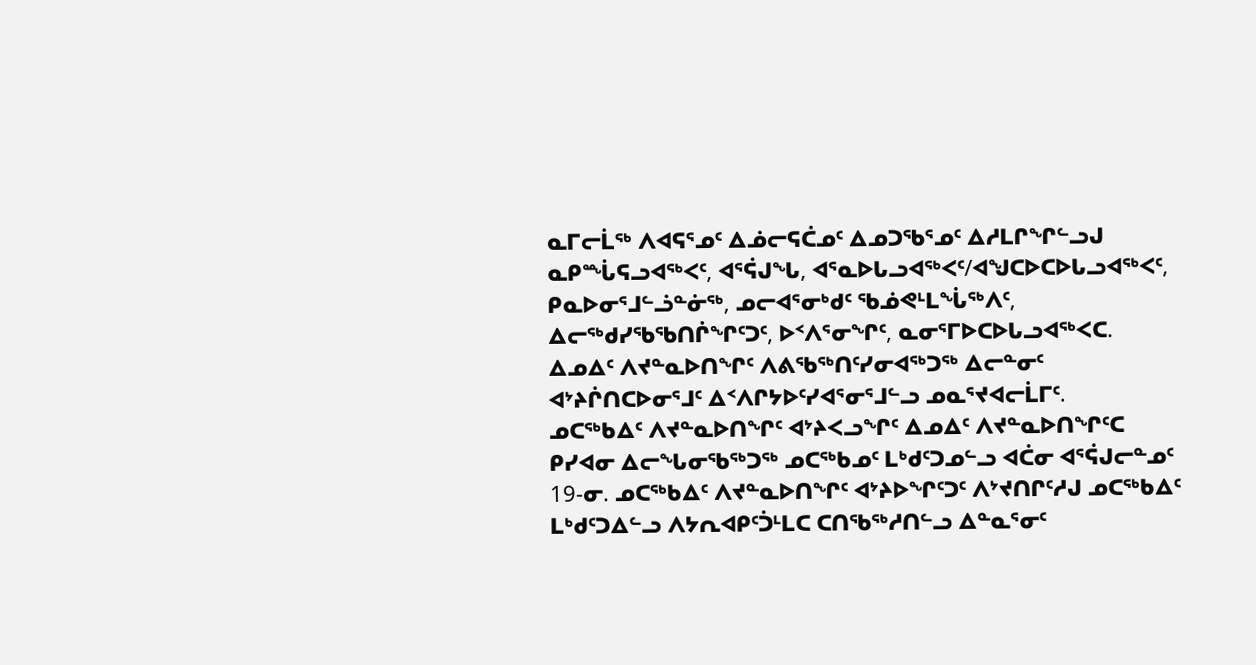ᓇᒥᓕᒫᖅ ᐱᐊᕋᕐᓄᑦ ᐃᓅᓕᕋᑖᓄᑦ ᐃᓄᑐᖃᕐᓄᑦ ᐃᓱᒪᒋᖏᓪᓗᒍ ᓇᑭᙶᕋᓗᐊᖅᐸᑦ, ᐊᕐᕌᒍᖓ, ᐊᕐᓇᐅᒐᓗᐊᖅᐸᑦ/ᐊᖑᑕᐅᑕᐅᒐᓗᐊᖅᐸᑦ, ᑭᓇᐅᓂᕐᒧᓪᓘᓐᓃᖅ, ᓄᓕᐊᕐᓂᒃᑯᑦ ᖃᓅᕙᒻᒪᖔᖅᐱᑦ, ᐃᓕᖅᑯᓯᖃᖃᑎᒌᖏᑦᑐᑦ, ᐅᑉᐱᕐᓂᖏᑦ, ᓇᓂᕐᒥᐅᑕᐅᒐᓗᐊᖅᐸᑕ. ᐃᓄᐃᑦ ᐱᔪᓐᓇᐅᑎᖏᑦ ᐱᕕᖃᖅᑎᑦᓯᓂᐊᖅᑐᖅ ᐃᓕᓐᓂᑦ ᐊᔾᔨᒌᑎᑕᐅᓂᕐᒧᑦ ᐃᑉᐱᒋᔭᐅᑦᓯᐊᕐᓂᕐᒧᓪᓗ ᓄᓇᕐᔪᐊᓕᒫᒥᑦ.
ᓄᑕᖅᑲᐃᑦ ᐱᔪᓐᓇᐅᑎᖏᑦ ᐊᔾᔨᐸᓗᖏᑦ ᐃᓄᐃᑦ ᐱᔪᓐᓇᐅᑎᖏᑦᑕ ᑭᓯᐊᓂ ᐃᓕᖓᓂᖃᖅᑐᖅ ᓄᑕᖅᑲᓄᑦ ᒪᒃᑯᑦᑐᓄᓪᓗ ᐊᑖᓂ ᐊᕐᕌᒍᓕᓐᓄᑦ 19-ᓂ. ᓄᑕᖅᑲᐃᑦ ᐱᔪᓐᓇᐅᑎᖏᑦ ᐊᔾᔨᐅᖏᑦᑐᑦ ᐱᔾᔪᑎᒋᑦᓱᒍ ᓄᑕᖅᑲᐃᑦ ᒪᒃᑯᑦᑐᐃᓪᓗ ᐱᔭᕆᐊᑭᑦᑑᒻᒪᑕ ᑕᑎᖃᖅᓱᑎᓪᓗ ᐃᓐᓇᕐᓂᑦ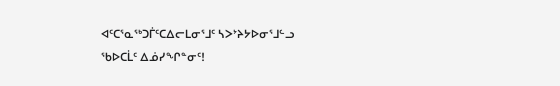ᐊᑦᑕᕐᓇᖅᑐᒦᑦᑕᐃᓕᒪᓂᕐᒧᑦ ᓴᐳᔾᔨᔭᐅᓂᕐᒧᓪᓗ ᖃᐅᑕᒫᑦ ᐃᓅᓯᖏᓐᓂᑦ!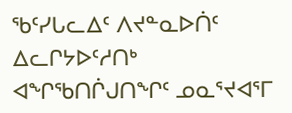ᖃᑦᓯᒐᓚᐃᑦ ᐱᔪᓐᓇᐅᑏᑦ ᐃᓚᒋᔭᐅᑦᓱᑎᒃ ᐊᖏᖃᑎᒌᒍᑎᖏᑦ ᓄᓇᕐᔪᐊᕐᒥ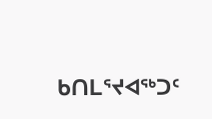ᑲᑎᒪᕐᔪᐊᖅᑐᑦ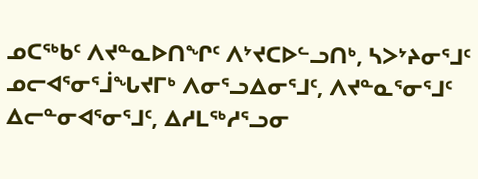ᓄᑕᖅᑲᑦ ᐱᔪᓐᓇᐅᑎᖏᑦ ᐱᔾᔪᑕᐅᓪᓗᑎᒃ, ᓴᐳᔾᔨᓂᕐᒧᑦ ᓄᓕᐊᕐᓂᕐᒨᖓᔪᒥᒃ ᐱᓂᕐᓗᐃᓂᕐᒧᑦ, ᐱᔪᓐᓇᕐᓂᕐᒧᑦ ᐃᓕᓐᓂᐊᕐᓂᕐᒧᑦ, ᐃᓱᒪᖅᓱᕐᓗᓂ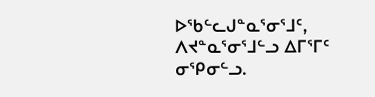ᐅᖃᓪᓚᒍᓐᓇᕐᓂᕐᒧᑦ, ᐱᔪᓐᓇᕐᓂᕐᒧᓪᓗ ᐃᒥᕐᒥᑦ ᓂᕿᓂᓪᓗ.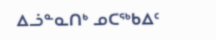ᐃᓘᓐᓇᑎᒃ ᓄᑕᖅᑲᐃᑦ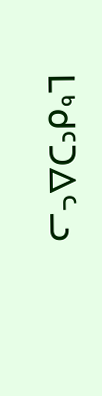ᒪᒃᑯᑦᑐᐃᓪᓗ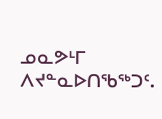ᓄᓇᕗᒻᒥ ᐱᔪᓐᓇᐅᑎᖃᖅᑐᑦ.